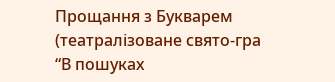Прощання з Букварем
(театралізоване свято-гра
“В пошуках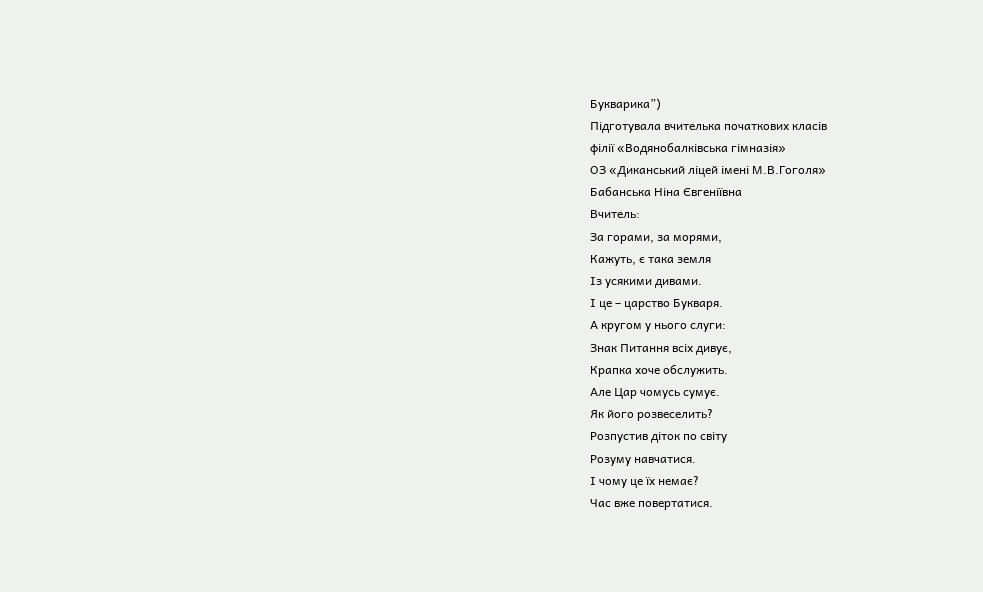Букварика”)
Підготувала вчителька початкових класів
філії «Водянобалківська гімназія»
ОЗ «Диканський ліцей імені М.В.Гоголя»
Бабанська Ніна Євгеніївна
Вчитель:
За горами, за морями,
Кажуть, є така земля
Із усякими дивами.
І це – царство Букваря.
А кругом у нього слуги:
Знак Питання всіх дивує,
Крапка хоче обслужить.
Але Цар чомусь сумує.
Як його розвеселить?
Розпустив діток по світу
Розуму навчатися.
І чому це їх немає?
Час вже повертатися.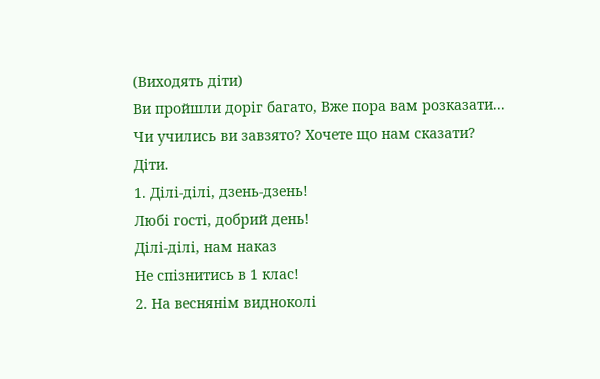(Виходять діти)
Ви пройшли доріг багато, Вже пора вам розказати...
Чи учились ви завзято? Хочете що нам сказати?
Діти.
1. Ділі-ділі, дзень-дзень!
Любі гості, добрий день!
Ділі-ділі, нам наказ
Не спізнитись в 1 клас!
2. На веснянім видноколі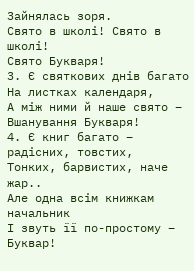Зайнялась зоря.
Свято в школі! Свято в школі!
Свято Букваря!
3. Є святкових днів багато
На листках календаря,
А між ними й наше свято – Вшанування Букваря!
4. Є книг багато – радісних, товстих,
Тонких, барвистих, наче жар..
Але одна всім книжкам начальник
І звуть її по-простому – Буквар!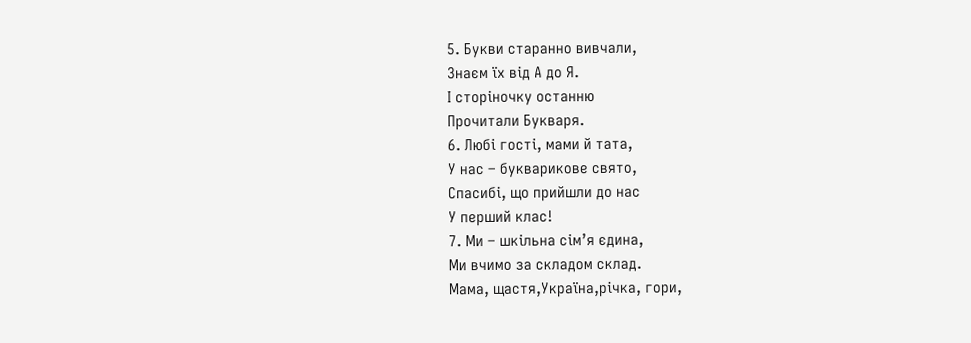5. Букви старанно вивчали,
Знаєм їх від А до Я.
І сторіночку останню
Прочитали Букваря.
6. Любі гості, мами й тата,
У нас – букварикове свято,
Спасибі, що прийшли до нас
У перший клас!
7. Ми – шкільна сім’я єдина,
Ми вчимо за складом склад.
Мама, щастя,Україна,річка, гори,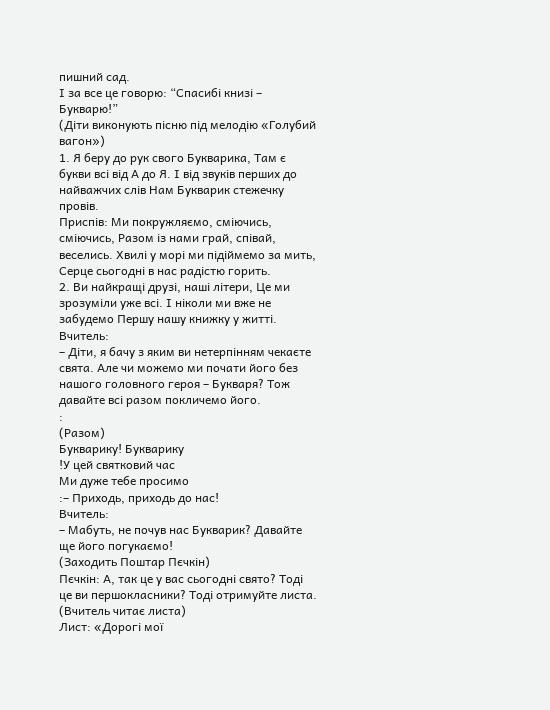пишний сад.
І за все це говорю: “Спасибі книзі – Букварю!”
(Діти виконують пісню під мелодію «Голубий вагон»)
1. Я беру до рук свого Букварика, Там є букви всі від А до Я. І від звуків перших до найважчих слів Нам Букварик стежечку провів.
Приспів: Ми покружляємо, сміючись, сміючись, Разом із нами грай, співай, веселись. Хвилі у морі ми підіймемо за мить, Серце сьогодні в нас радістю горить.
2. Ви найкращі друзі, наші літери, Це ми зрозуміли уже всі. І ніколи ми вже не забудемо Першу нашу книжку у житті.
Вчитель:
– Діти, я бачу з яким ви нетерпінням чекаєте свята. Але чи можемо ми почати його без нашого головного героя – Букваря? Тож давайте всі разом покличемо його.
:
(Разом)
Букварику! Букварику
!У цей святковий час
Ми дуже тебе просимо
:– Приходь, приходь до нас!
Вчитель:
– Мабуть, не почув нас Букварик? Давайте ще його погукаємо!
(Заходить Поштар Пєчкін)
Пєчкін: А, так це у вас сьогодні свято? Тоді це ви першокласники? Тоді отримуйте листа.
(Вчитель читає листа)
Лист: «Дорогі мої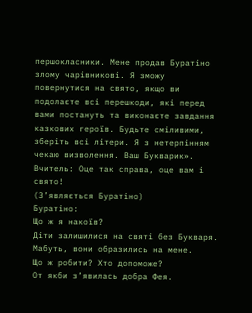першокласники. Мене продав Буратіно злому чарівникові. Я зможу повернутися на свято, якщо ви подолаєте всі перешкоди, які перед вами постануть та виконаєте завдання казкових героїв. Будьте сміливими, зберіть всі літери. Я з нетерпінням чекаю визволення. Ваш Букварик».
Вчитель: Оце так справа, оце вам і свято!
(З’являється Буратіно)
Буратіно:
Що ж я накоїв?
Діти залишилися на святі без Букваря.
Мабуть, вони образились на мене.
Що ж робити? Хто допоможе?
От якби з’явилась добра Фея.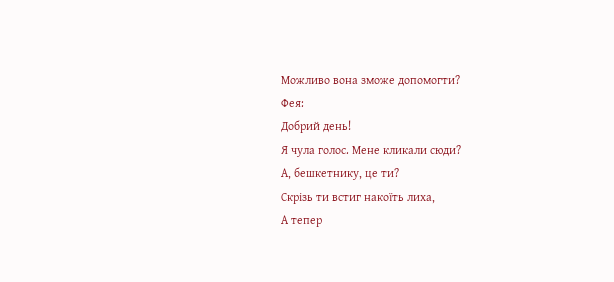Можливо вона зможе допомогти?
Фея:
Добрий день!
Я чула голос. Мене кликали сюди?
А, бешкетнику, це ти?
Скрізь ти встиг накоїть лиха,
А тепер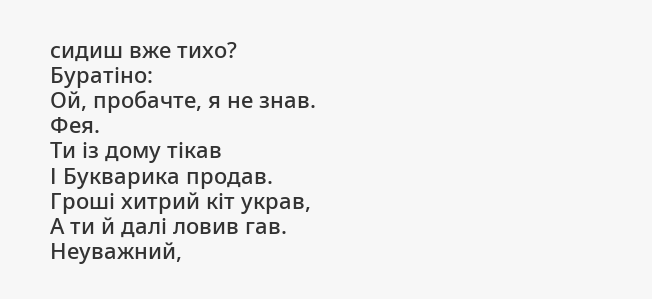сидиш вже тихо?
Буратіно:
Ой, пробачте, я не знав.
Фея.
Ти із дому тікав
І Букварика продав.
Гроші хитрий кіт украв,
А ти й далі ловив гав.
Неуважний,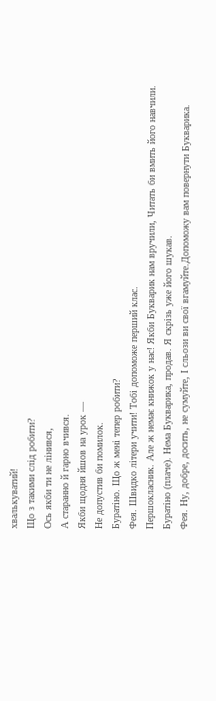хвалькуватий!
Що з такими слід робити?
Ось якби ти не лінився,
А старанно й гарно вчився.
Якби щодня йшов на урок —
Не допустив би помилок.
Буратіно. Що ж мені тепер робити?
Фея. Швидко літери учити! Тобі допоможе перший клас.
Першокласник. Але ж немає книжок у нас! Якби Букварик нам вручили, Читать би вмить його навчили.
Буратіно (плаче). Нема Букварика, продав. Я скрізь уже його шукав.
Фея. Ну, добре, досить, не сумуйте, І сльози ви свої вгамуйте.Допоможу вам повернути Букварика.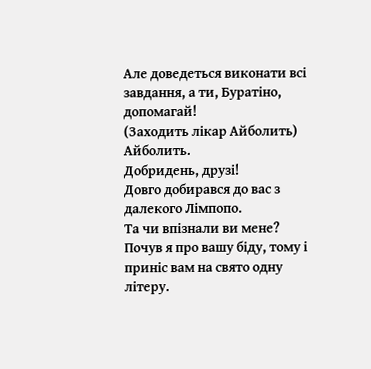Але доведеться виконати всі завдання, а ти, Буратіно, допомагай!
(Заходить лікар Айболить)
Айболить.
Добридень, друзі!
Довго добирався до вас з далекого Лімпопо.
Та чи впізнали ви мене?
Почув я про вашу біду, тому і приніс вам на свято одну літеру.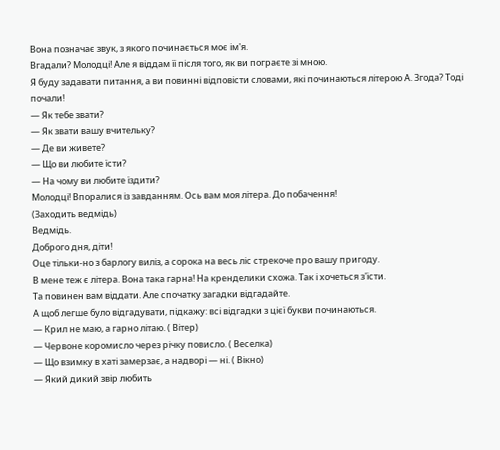Вона позначає звук, з якого починається моє ім'я.
Вгадали? Молодці! Але я віддам її після того, як ви пограєте зі мною.
Я буду задавати питання, а ви повинні відповісти словами, які починаються літерою А. Згода? Тоді почали!
— Як тебе звати?
— Як звати вашу вчительку?
— Де ви живете?
— Що ви любите їсти?
— На чому ви любите їздити?
Молодці! Впоралися із завданням. Ось вам моя літера. До побачення!
(Заходить ведмідь)
Ведмідь.
Доброго дня, діти!
Оце тільки-но з барлогу виліз, а сорока на весь ліс стрекоче про вашу пригоду.
В мене теж є літера. Вона така гарна! На кренделики схожа. Так і хочеться з'їсти.
Та повинен вам віддати. Але спочатку загадки відгадайте.
А щоб легше було відгадувати, підкажу: всі відгадки з цієї букви починаються.
— Крил не маю, а гарно літаю. ( Вітер)
— Червоне коромисло через річку повисло. ( Веселка)
— Що взимку в хаті замерзає, а надворі — ні. ( Вікно)
— Який дикий звір любить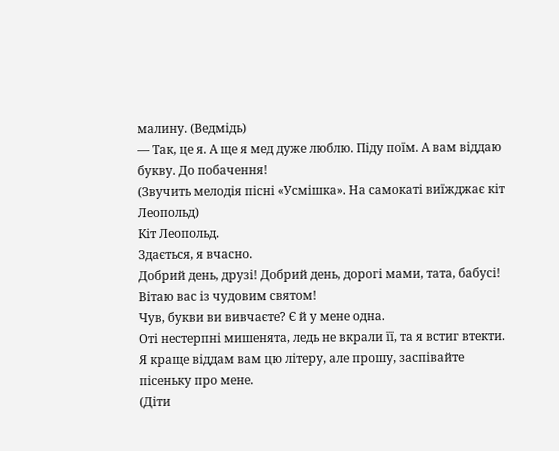малину. (Ведмідь)
— Так, це я. А ще я мед дуже люблю. Піду поїм. А вам віддаю букву. До побачення!
(Звучить мелодія пісні «Усмішка». На самокаті виїжджає кіт Леопольд)
Кіт Леопольд.
Здається, я вчасно.
Добрий день, друзі! Добрий день, дорогі мами, тата, бабусі!
Вітаю вас із чудовим святом!
Чув, букви ви вивчаєте? Є й у мене одна.
Оті нестерпні мишенята, ледь не вкрали її, та я встиг втекти.
Я краще віддам вам цю літеру, але прошу, заспівайте пісеньку про мене.
(Діти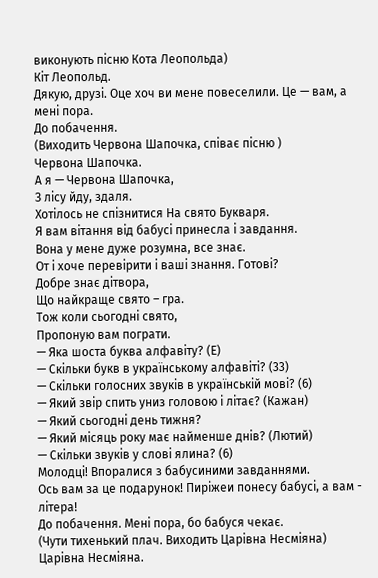виконують пісню Кота Леопольда)
Кіт Леопольд.
Дякую, друзі. Оце хоч ви мене повеселили. Це — вам, а мені пора.
До побачення.
(Виходить Червона Шапочка, співає пісню )
Червона Шапочка.
А я — Червона Шапочка,
З лісу йду, здаля.
Хотілось не спізнитися На свято Букваря.
Я вам вітання від бабусі принесла і завдання.
Вона у мене дуже розумна, все знає.
От і хоче перевірити і ваші знання. Готові?
Добре знає дітвора,
Що найкраще свято – гра.
Тож коли сьогодні свято,
Пропоную вам пограти.
— Яка шоста буква алфавіту? (Е)
— Скільки букв в українському алфавіті? (33)
— Скільки голосних звуків в українській мові? (6)
— Який звір спить униз головою і літає? (Кажан)
— Який сьогодні день тижня?
— Який місяць року має найменше днів? (Лютий)
— Скільки звуків у слові ялина? (6)
Молодці! Впоралися з бабусиними завданнями.
Ось вам за це подарунок! Пиріжеи понесу бабусі, а вам - літера!
До побачення. Мені пора, бо бабуся чекає.
(Чути тихенький плач. Виходить Царівна Несміяна)
Царівна Несміяна.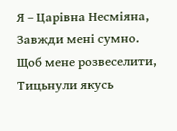Я – Царівна Несміяна,
Завжди мені сумно.
Щоб мене розвеселити,
Тицьнули якусь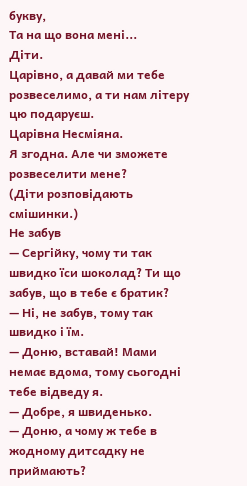букву,
Та на що вона мені...
Діти.
Царівно, а давай ми тебе розвеселимо, а ти нам літеру цю подаруєш.
Царівна Несміяна.
Я згодна. Але чи зможете розвеселити мене?
(Діти розповідають смішинки.)
Не забув
— Сергійку, чому ти так швидко їси шоколад? Ти що забув, що в тебе є братик?
— Ні, не забув, тому так швидко і їм.
— Доню, вставай! Мами немає вдома, тому сьогодні тебе відведу я.
— Добре, я швиденько.
— Доню, а чому ж тебе в жодному дитсадку не приймають?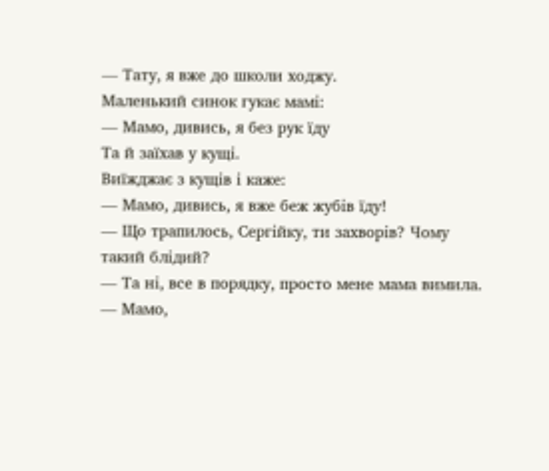— Тату, я вже до школи ходжу.
Маленький синок гукає мамі:
— Мамо, дивись, я без рук їду
Та й заїхав у кущі.
Виїжджає з кущів і каже:
— Мамо, дивись, я вже беж жубів їду!
— Що трапилось, Сергійку, ти захворів? Чому такий блідий?
— Та ні, все в порядку, просто мене мама вимила.
— Мамо,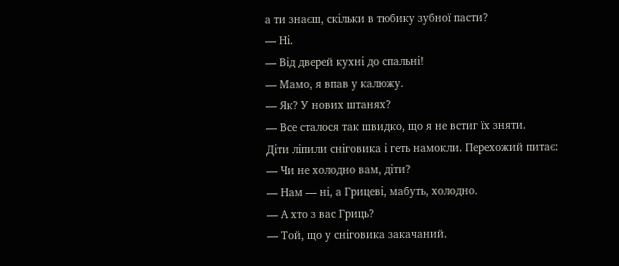а ти знаєш, скільки в тюбику зубної пасти?
— Ні.
— Від дверей кухні до спальні!
— Мамо, я впав у калюжу.
— Як? У нових штанях?
— Все сталося так швидко, що я не встиг їх зняти.
Діти ліпили сніговика і геть намокли. Перехожий питає:
— Чи не холодно вам, діти?
— Нам — ні, а Грицеві, мабуть, холодно.
— А хто з вас Гриць?
— Той, що у сніговика закачаний.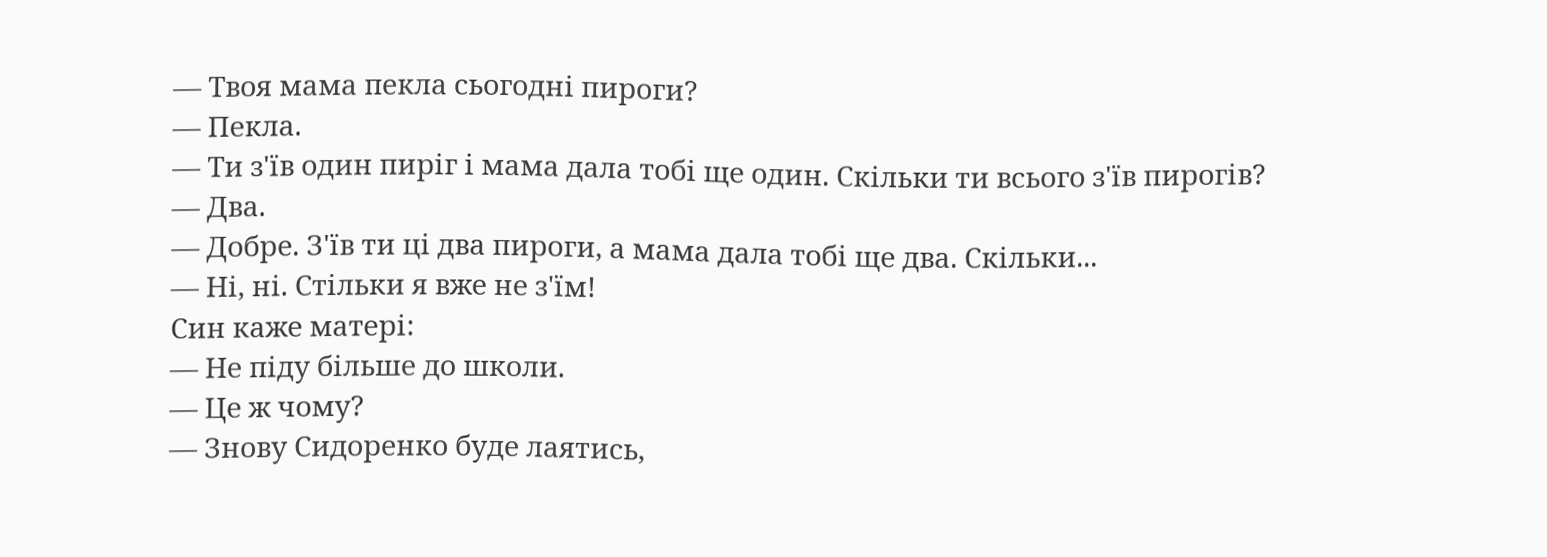— Твоя мама пекла сьогодні пироги?
— Пекла.
— Ти з'їв один пиріг і мама дала тобі ще один. Скільки ти всього з'їв пирогів?
— Два.
— Добре. З'їв ти ці два пироги, а мама дала тобі ще два. Скільки...
— Ні, ні. Стільки я вже не з'їм!
Син каже матері:
— Не піду більше до школи.
— Це ж чому?
— Знову Сидоренко буде лаятись,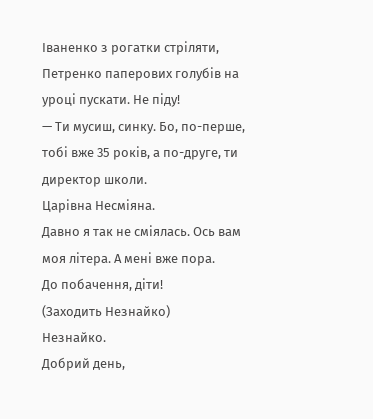Іваненко з рогатки стріляти, Петренко паперових голубів на уроці пускати. Не піду!
— Ти мусиш, синку. Бо, по-перше, тобі вже 35 років, а по-друге, ти директор школи.
Царівна Несміяна.
Давно я так не сміялась. Ось вам моя літера. А мені вже пора.
До побачення, діти!
(Заходить Незнайко)
Незнайко.
Добрий день,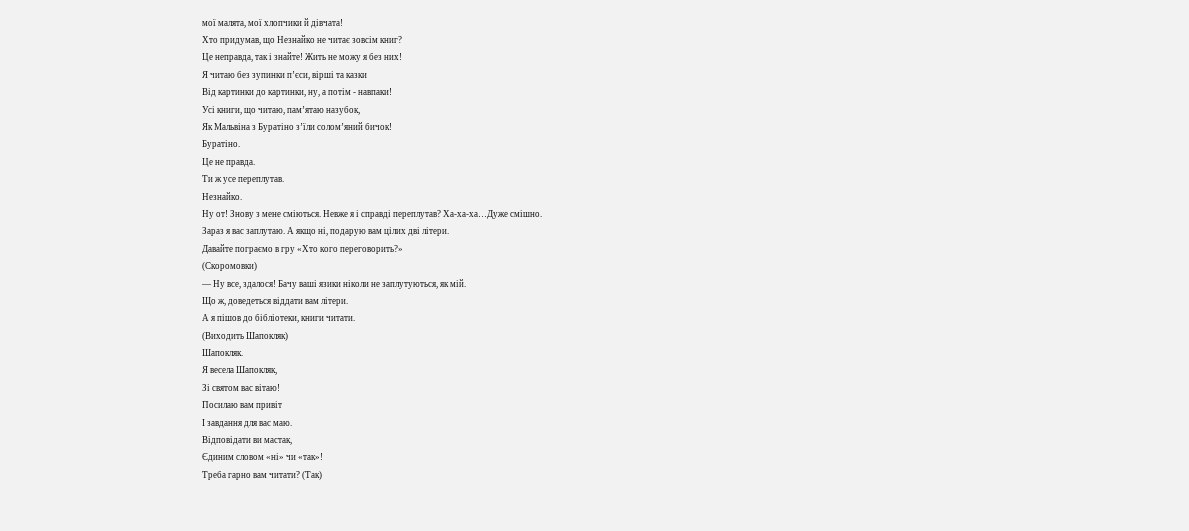мої малята, мої хлопчики й дівчата!
Хто придумав, що Незнайко не читає зовсім книг?
Це неправда, так і знайте! Жить не можу я без них!
Я читаю без зупинки п’єси, вірші та казки
Від картинки до картинки, ну, а потім - навпаки!
Усі книги, що читаю, пам’ятаю назубок,
Як Мальвіна з Буратіно з’їли солом’яний бичок!
Буратіно.
Це не правда.
Ти ж усе переплутав.
Незнайко.
Ну от! Знову з мене сміються. Невже я і справді переплутав? Ха-ха-ха…Дуже смішно.
Зараз я вас заплутаю. А якщо ні, подарую вам цілих дві літери.
Давайте пограємо в гру «Хто кого переговорить?»
(Скоромовки)
— Ну все, здалося! Бачу ваші язики ніколи не заплутуються, як мій.
Що ж, доведеться віддати вам літери.
А я пішов до бібліотеки, книги читати.
(Виходить Шапокляк)
Шапокляк.
Я весела Шапокляк,
Зі святом вас вітаю!
Посилаю вам привіт
І завдання для вас маю.
Відповідати ви мастак,
Єдиним словом «ні» чи «так»!
Треба гарно вам читати? (Так)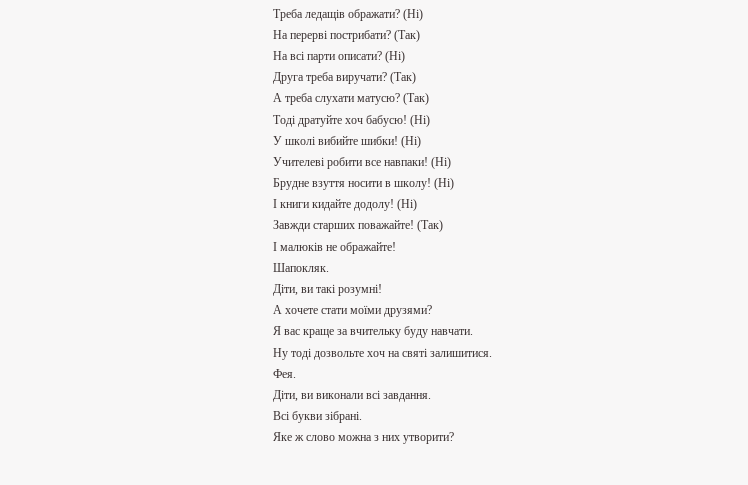Треба ледащів ображати? (Ні)
На перерві пострибати? (Так)
На всі парти описати? (Ні)
Друга треба виручати? (Так)
А треба слухати матусю? (Так)
Тоді дратуйте хоч бабусю! (Ні)
У школі вибийте шибки! (Ні)
Учителеві робити все навпаки! (Ні)
Брудне взуття носити в школу! (Ні)
І книги кидайте додолу! (Ні)
Завжди старших поважайте! (Так)
І малюків не ображайте!
Шапокляк.
Діти, ви такі розумні!
А хочете стати моїми друзями?
Я вас краще за вчительку буду навчати.
Ну тоді дозвольте хоч на святі залишитися.
Фея.
Діти, ви виконали всі завдання.
Всі букви зібрані.
Яке ж слово можна з них утворити?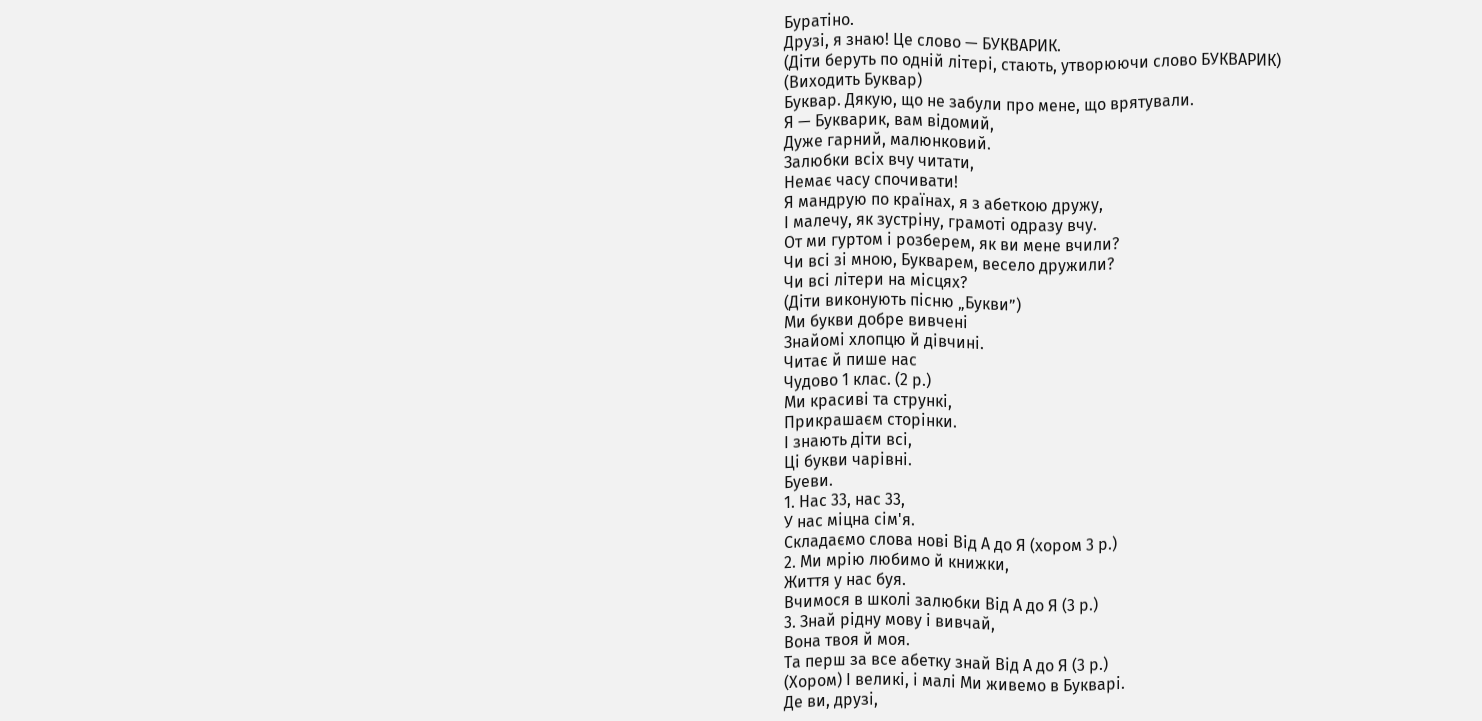Буратіно.
Друзі, я знаю! Це слово — БУКВАРИК.
(Діти беруть по одній літері, стають, утворюючи слово БУКВАРИК)
(Виходить Буквар)
Буквар. Дякую, що не забули про мене, що врятували.
Я — Букварик, вам відомий,
Дуже гарний, малюнковий.
Залюбки всіх вчу читати,
Немає часу спочивати!
Я мандрую по країнах, я з абеткою дружу,
І малечу, як зустріну, грамоті одразу вчу.
От ми гуртом і розберем, як ви мене вчили?
Чи всі зі мною, Букварем, весело дружили?
Чи всі літери на місцях?
(Діти виконують пісню „Букви”)
Ми букви добре вивчені
Знайомі хлопцю й дівчині.
Читає й пише нас
Чудово 1 клас. (2 р.)
Ми красиві та стрункі,
Прикрашаєм сторінки.
І знають діти всі,
Ці букви чарівні.
Буеви.
1. Нас 33, нас 33,
У нас міцна сім'я.
Складаємо слова нові Від А до Я (хором 3 р.)
2. Ми мрію любимо й книжки,
Життя у нас буя.
Вчимося в школі залюбки Від А до Я (3 р.)
3. Знай рідну мову і вивчай,
Вона твоя й моя.
Та перш за все абетку знай Від А до Я (3 р.)
(Хором) І великі, і малі Ми живемо в Букварі.
Де ви, друзі,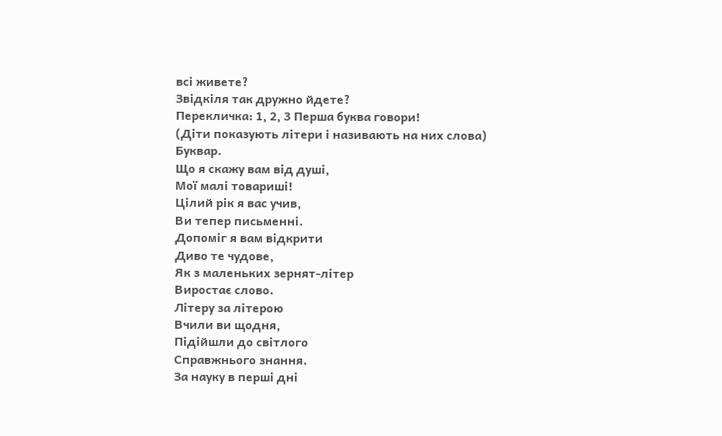всі живете?
Звідкіля так дружно йдете?
Перекличка: 1, 2, 3 Перша буква говори!
(Діти показують літери і називають на них слова)
Буквар.
Що я скажу вам від душі,
Мої малі товариші!
Цілий рік я вас учив,
Ви тепер письменні.
Допоміг я вам відкрити
Диво те чудове,
Як з маленьких зернят-літер
Виростає слово.
Літеру за літерою
Вчили ви щодня,
Підійшли до світлого
Справжнього знання.
За науку в перші дні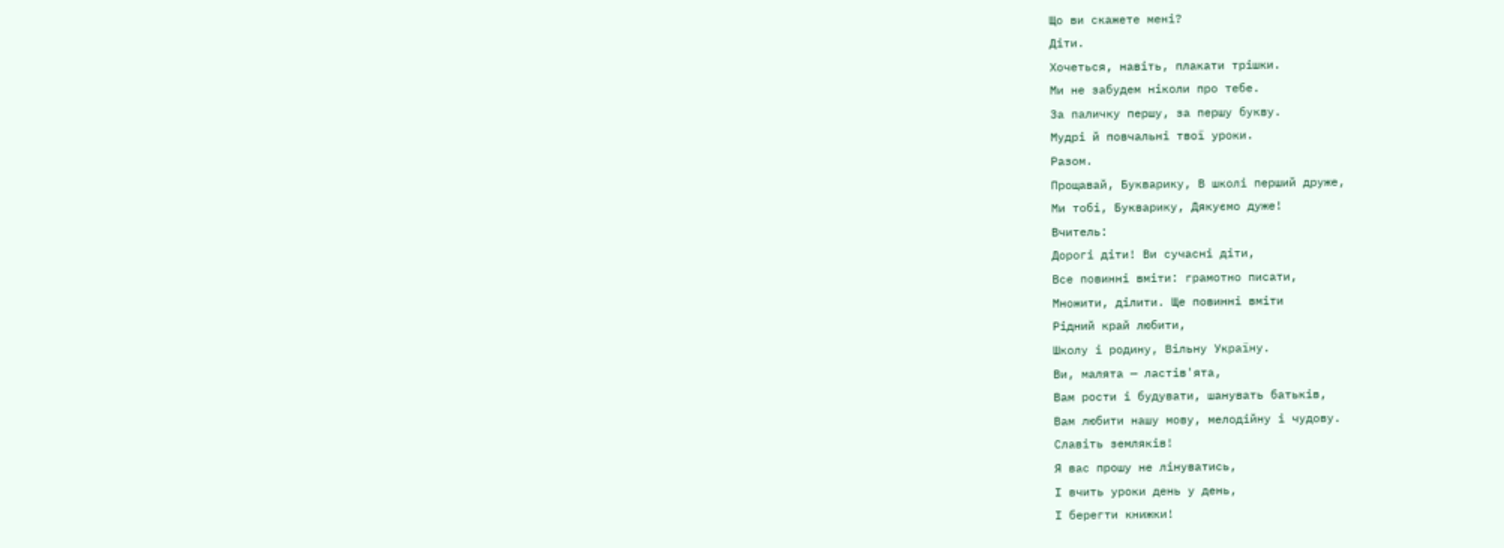Що ви скажете мені?
Діти.
Хочеться, навіть, плакати трішки.
Ми не забудем ніколи про тебе.
За паличку першу, за першу букву.
Мудрі й повчальні твої уроки.
Разом.
Прощавай, Букварику, В школі перший друже,
Ми тобі, Букварику, Дякуємо дуже!
Вчитель:
Дорогі діти! Ви сучасні діти,
Все повинні вміти: грамотно писати,
Множити, ділити. Ще повинні вміти
Рідний край любити,
Школу і родину, Вільну Україну.
Ви, малята — ластів'ята,
Вам рости і будувати, шанувать батьків,
Вам любити нашу мову, мелодійну і чудову.
Славіть земляків!
Я вас прошу не лінуватись,
І вчить уроки день у день,
І берегти книжки!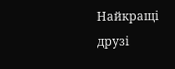Найкращі друзі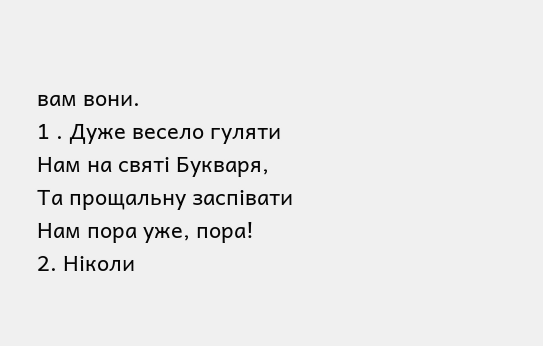вам вони.
1 . Дуже весело гуляти
Нам на святі Букваря,
Та прощальну заспівати
Нам пора уже, пора!
2. Ніколи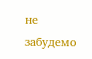не забудемо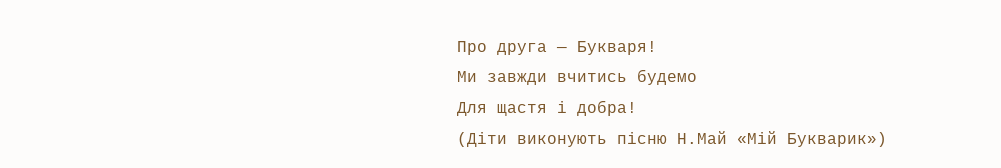Про друга — Букваря!
Ми завжди вчитись будемо
Для щастя і добра!
(Діти виконують пісню Н.Май «Мій Букварик»)